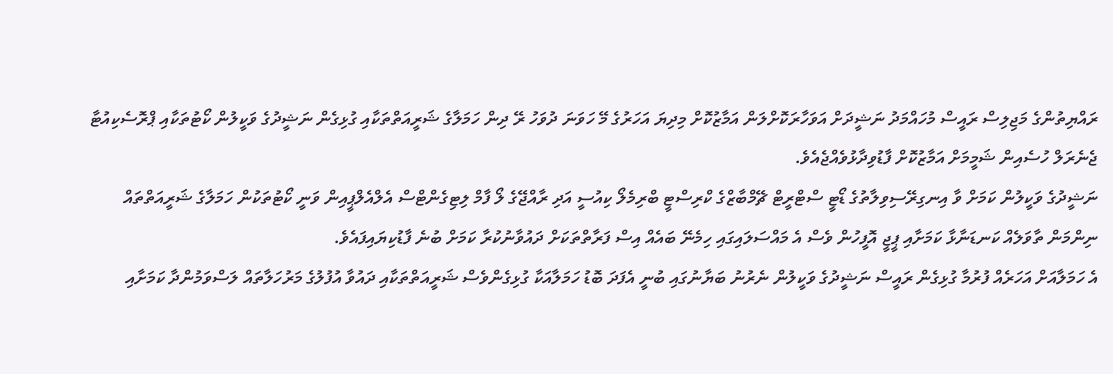ރައްޔިތުންގެ މަޖިލިސް ރައީސް މުހައްމަދު ނަޝީދަށް އަވަހާރަކޮށްލަން އަމާޒުކޮށް މިދިޔަ އަހަރުގެ މޭ ހަވަނަ ދުވަހު ރޭ ދިން ހަމަލާގެ ޝަރީއަތްތަކާއި ގުޅިގެން ނަޝީދުގެ ވަކީލުން ކޯޓުތަކާއި ޕްރޮސެކިއުޓާ ޖެނެރަލް ހުސެއިން ޝަމީމަށް އަމާޒުކޮށް ފާޑުވިދާޅުވެއްޖެއެވެ.
ނަޝީދުގެ ވަކީލުން ކަމަށް ވާ އިނގިރޭސިވިލާތުގެ ޑޯޓީ ސްޓްރީޓް ޗޭމްބާޒްގެ ކްރިސްޓީ ބްރިމެލޯ ކިއުސީ އަދި ރާއްޖޭގެ ލޯ ފާމް ލިޓިގެންޓްސް އެލްއެލްޕީއިން ވަނީ ކޯޓުތަކުން ހަމަލާގެ ޝަރީއަތްތައް ނިންމަން ތާވަލެއް ކަނޑަނާޅާ ކަމަށާއި ޕީޖީ އޮފީހުން ވެސް އެ މައްސަލައިގައި ހިމެނޭ ބައެއް އިސް ފަރާތްތަކަށް ދައުވާނުކުރާ ކަމަށް ބުނެ ފާޑުކިޔައިފައެވެ.
އެ ހަމަލާއަށް އަހަރެއް ފުރުމާ ގުޅިގެން ރައީސް ނަޝީދުގެ ވަކީލުން ނެރުނު ބަޔާނުގައި ބުނީ އެފަދަ ބޮޑު ހަމަލާއަކާ ގުޅިގެންވެސް ޝަރީއަތްތަކާއި ދައުވާ އުފުލުގެ މަރުހަލާތައް ލަސްވަމުންދާ ކަމަށާއި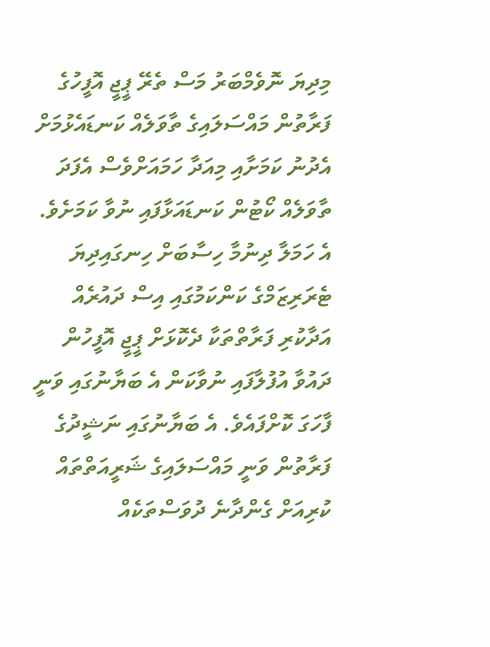މިދިޔަ ނޮވެމްބަރު މަސް ތެރޭ ޕީޖީ އޮފީހުގެ ފަރާތުން މައްސަލައިގެ ތާވަލެއް ކަނޑައެޅުމަށް އެދުނު ކަމަށާއި މިއަދާ ހަމައަށްވެސް އެފަދަ ތާވަލެއް ކޯޓުން ކަނޑައަޅާފައި ނުވާ ކަމަށެވެ.
އެ ހަމަލާ ދިނުމާ ހިސާބަށް ހިނގައިދިޔަ ޓެރަރިޒަމްގެ ކަންކަމުގައި އިސް ދައުރެއް އަދާކުރި ފަރާތްތަކާ ދެކޮޅަށް ޕީޖީ އޮފީހުން ދައުވާ އުފުލާފައި ނުވާކަން އެ ބަޔާނުގައި ވަނީ ފާހަގަ ކޮށްފައެވެ. އެ ބަޔާނުގައި ނަޝީދުގެ ފަރާތުން ވަނީ މައްސަލައިގެ ޝަރީއަތްތައް ކުރިއަށް ގެންދާނެ ދުވަސްތަކެއް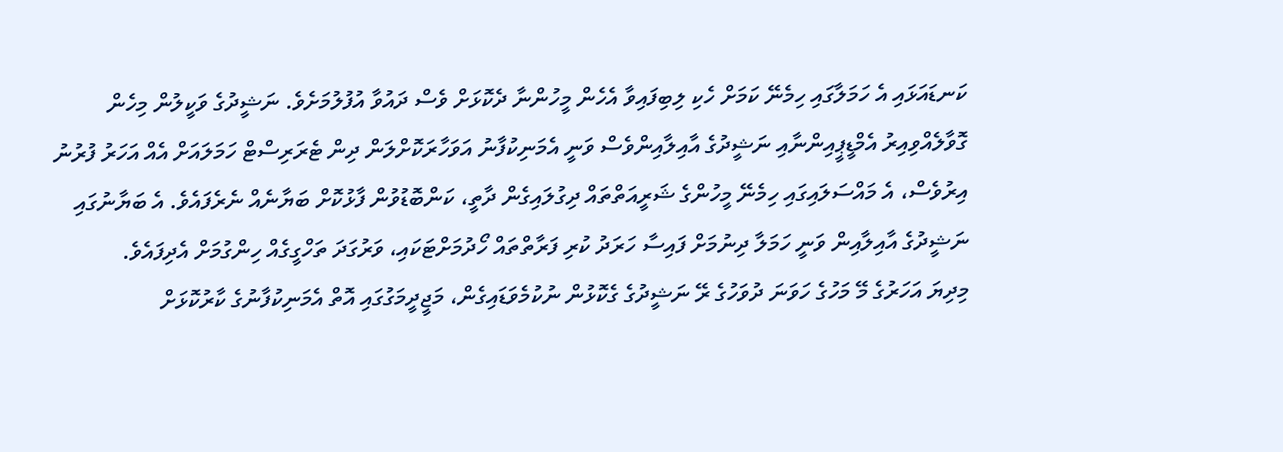ކަނޑައަޅައި އެ ހަމަލާގައި ހިމެނޭ ކަމަށް ހެކި ލިބިފައިވާ އެހެން މީހުންނާ ދެކޮޅަށް ވެސް ދައުވާ އުފުލުމަށެވެ. ނަޝީދުގެ ވަކީލުން މިހެން ގޮވާލެއްވިއިރު އެމްޑީޕީއިންނާއި ނަޝީދުގެ އާއިލާއިންވެސް ވަނީ އެމަނިކުފާނު އަވަހާރަކޮށްލަން ދިން ޓެރަރިސްޓް ހަމަލައަށް އެއް އަހަރު ފުރުނު އިރުވެސް، އެ މައްސަލައިގައި ހިމެނޭ މީހުންގެ ޝަރީއަތްތައް ދިގުލައިގެން ދާތީ، ކަންބޮޑުވުން ފާޅުކޮށް ބަޔާނެއް ނެރެފައެވެ. އެ ބަޔާނުގައި ނަޝީދުގެ އާއިލާއިން ވަނީ ހަމަލާ ދިނުމަށް ފައިސާ ހަރަދު ކުރި ފަރާތްތައް ހޯދުމަށްޓަކައި، ވަރުގަދަ ތަހްގީގެއް ހިންގުމަށް އެދިފައެވެ.
މިދިޔަ އަހަރުގެ މޭ މަހުގެ ހަވަނަ ދުވަހުގެ ރޭ ނަޝީދުގެ ގެކޮޅުން ނުކުމެވަޑައިގެން، މަޖީދީމަގުގައި އޮތް އެމަނިކުފާނުގެ ކާރުކޮޅަށް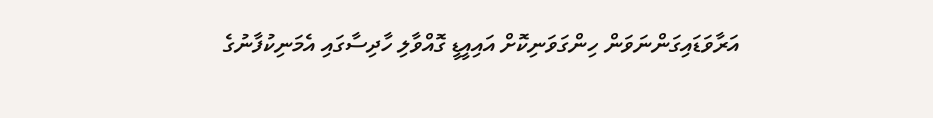އަރާވަޑައިގަންނަވަން ހިންގަވަނިކޮށް އައިއީޑީ ގޮއްވާލި ހާދިސާގައި އެމަނިކުފާނުގެ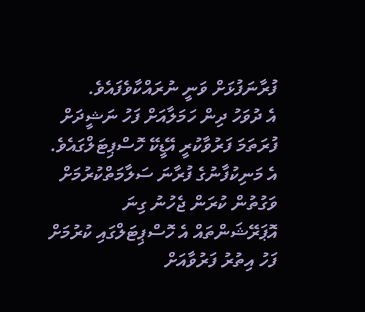ފުރާނަފުޅަށް ވަނީ ނުރައްކާވެފައެވެ.
އެ ދުވަހު ދިން ހަމަލާއަށް ފަހު ނަޝީދަށް ފުރަތަމަ ފަރުވާކުރީ އޭޑީކޭ ހޮސްޕިޓަލްގައެވެ. އެ މަނިކުފާނުގެ ފުރާނަ ސަލާމަތްކުރުމަށް ވަގުތުން ކުރަން ޖެހުނު ގިނަ އޮޕަރޭޝަންތައް އެ ހޮސްޕިޓަލްގައި ކުރުމަށް ފަހު އިތުރު ފަރުވާއަށް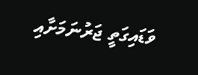ވަޑައިގަތީ ޖަރުނަމަށާއި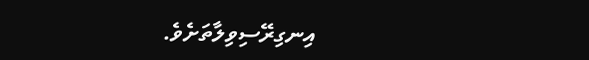އިނގިރޭސިވިލާތަށެވެ.